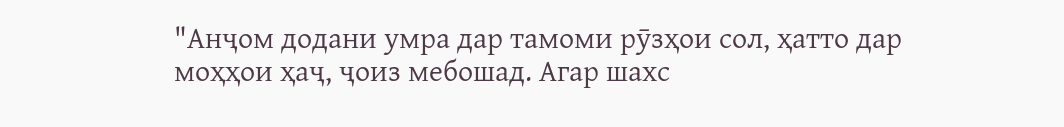"Анҷом додани умра дар тамоми рӯзҳои сол, ҳатто дар моҳҳои ҳаҷ, ҷоиз мебошад. Агар шахс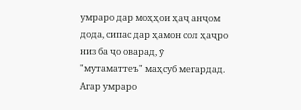умраро дар моҳҳои ҳаҷ анҷом дода, сипас дар ҳамон сол ҳаҷро низ ба ҷо оварад, ӯ "мутаматтеъ" маҳсуб мегардад. Агар умраро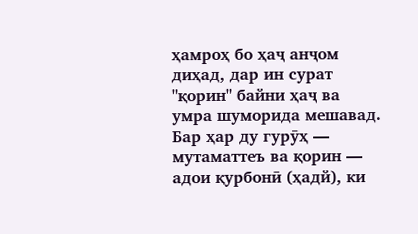ҳамроҳ бо ҳаҷ анҷом диҳад, дар ин сурат "қорин" байни ҳаҷ ва умра шуморида мешавад. Бар ҳар ду гурӯҳ — мутаматтеъ ва қорин — адои қурбонӣ (ҳадй), ки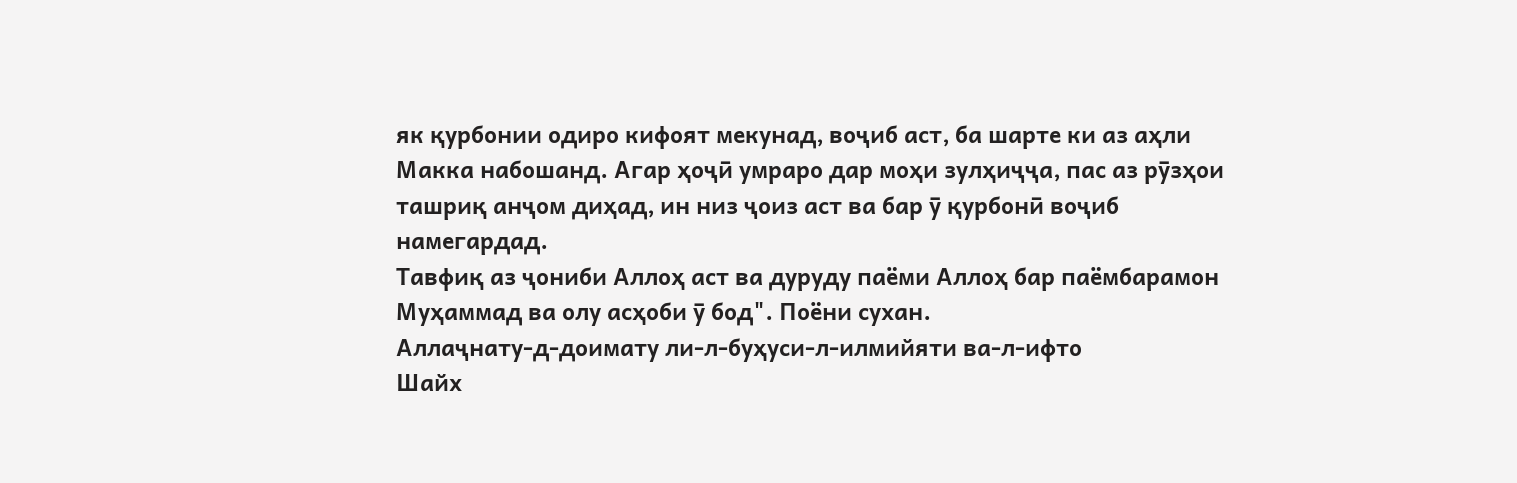як қурбонии одиро кифоят мекунад, воҷиб аст, ба шарте ки аз аҳли Макка набошанд. Агар ҳоҷӣ умраро дар моҳи зулҳиҷҷа, пас аз рӯзҳои ташриқ анҷом диҳад, ин низ ҷоиз аст ва бар ӯ қурбонӣ воҷиб намегардад.
Тавфиқ аз ҷониби Аллоҳ аст ва дуруду паёми Аллоҳ бар паёмбарамон Муҳаммад ва олу асҳоби ӯ бод". Поёни сухан.
Аллаҷнату-д-доимату ли-л-буҳуси-л-илмийяти ва-л-ифто
Шайх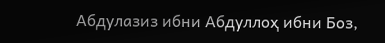Абдулазиз ибни Абдуллоҳ ибни Боз,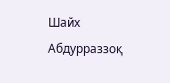Шайх Абдурраззоқ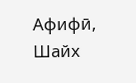Афифӣ, Шайх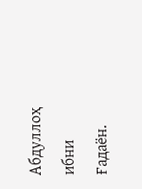Абдуллоҳ ибни Ғадаён.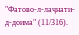"Фатово-л-лаҷнати-д-доима" (11/316).